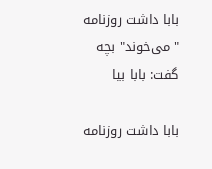بابا داشت روزنامه "می‌خوند" بچه گفت: بابا بیا

بابا داشت روزنامه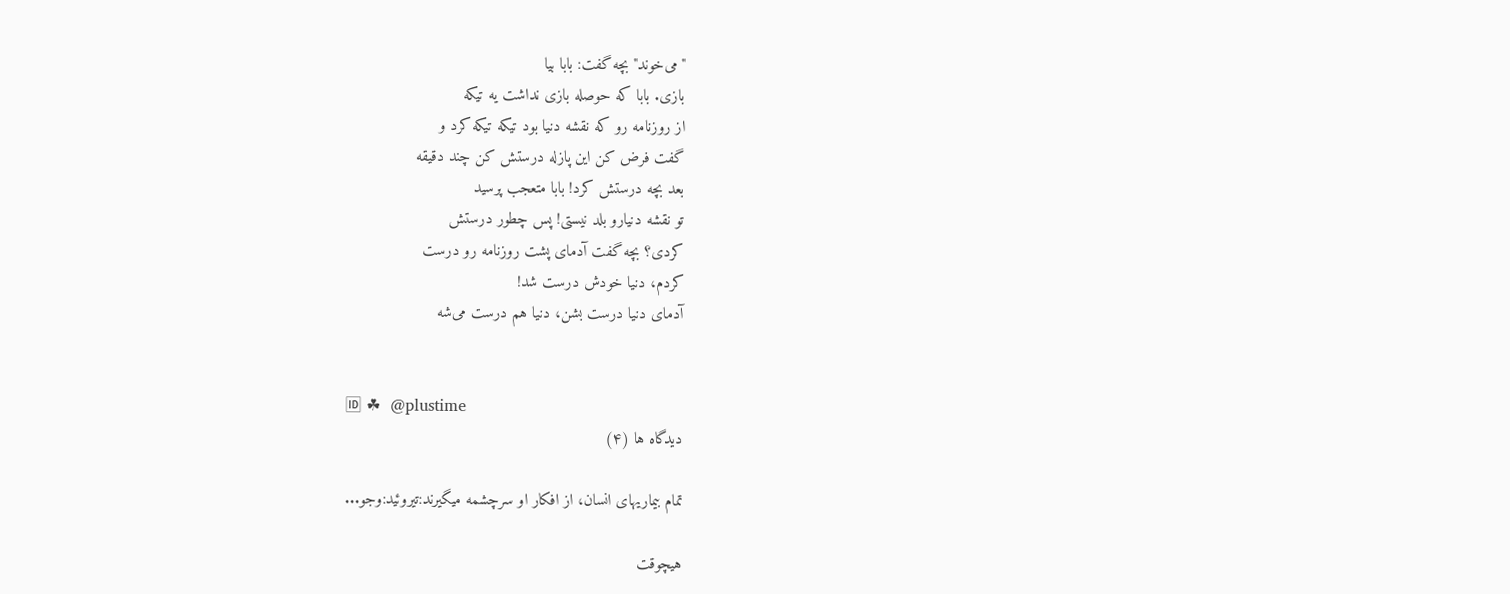"می‌خوند" بچه گفت: بابا بیا
بازی. بابا که حوصله بازی نداشت یه تیکه
از روزنامه رو که نقشه دنیا بود تیکه تیکه کرد و
گفت فرض کن این پازله درستش کن چند دقیقه
بعد بچه درستش کرد! بابا متعجب پرسید
تو نقشه دنیارو بلد نیستی! پس چطور درستش
کردی؟ بچه گفت آدمای پشت روزنامه رو درست
کردم، دنیا خودش درست شد!
آدمای دنیا درست بشن، دنیا هم درست می‌شه


🆔 ☘  @plustime
دیدگاه ها (۴)

تمام بیماریهای انسان، از افکار او سرچشمه میگیرند:تیروئید:وجو...

هیچوقت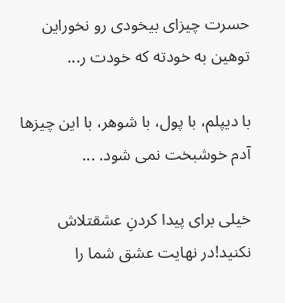حسرت چیزای بیخودی رو نخوراین توهین به خودته که خودت ر...

با دیپلم، با پول، با شوهر، با این چیزها آدم خوشبخت نمی شود. ...

خیلی برای پیدا کردنِ عشقتلاش نکنید!در نهایت عشق شما را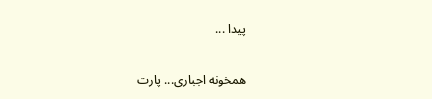پیدا ...

همخونه اجباری... پارت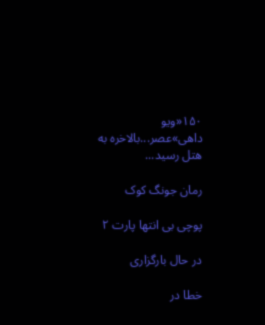۱۵۰«ویو داهی»عصر...بالاخره به هتل رسید...

رمان جونگ کوک

پوچی بی انتها پارت ۲

در حال بارگزاری

خطا در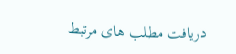دریافت مطلب های مرتبط